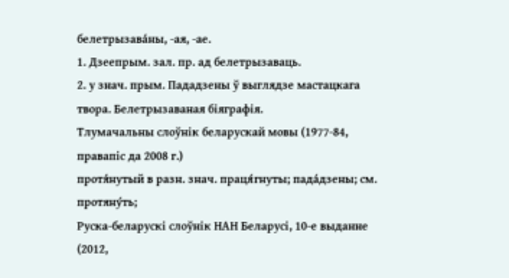белетрызава́ны, ‑ая, ‑ае.
1. Дзеепрым. зал. пр. ад белетрызаваць.
2. у знач. прым. Пададзены ў выглядзе мастацкага твора. Белетрызаваная біяграфія.
Тлумачальны слоўнік беларускай мовы (1977-84, правапіс да 2008 г.)
протя́нутый в разн. знач. праця́гнуты; пада́дзены; см. протяну́ть;
Руска-беларускі слоўнік НАН Беларусі, 10-е выданне (2012,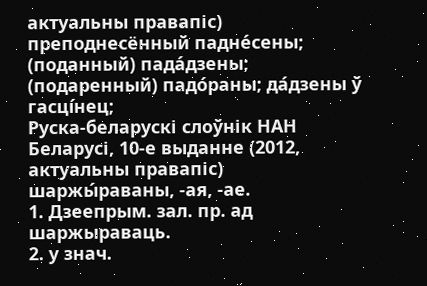актуальны правапіс)
преподнесённый падне́сены; (поданный) пада́дзены; (подаренный) падо́раны; да́дзены ў гасці́нец;
Руска-беларускі слоўнік НАН Беларусі, 10-е выданне (2012, актуальны правапіс)
шаржы́раваны, ‑ая, ‑ае.
1. Дзеепрым. зал. пр. ад шаржыраваць.
2. у знач.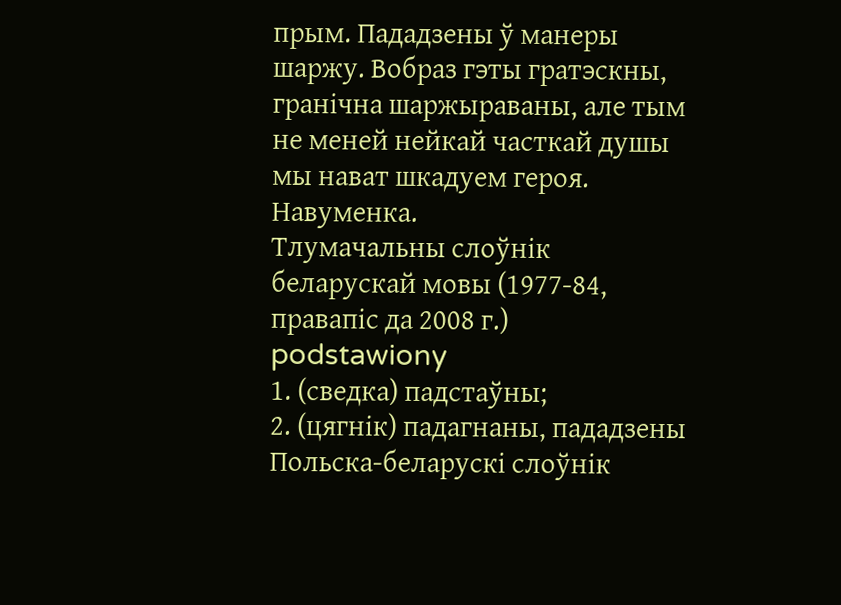прым. Пададзены ў манеры шаржу. Вобраз гэты гратэскны, гранічна шаржыраваны, але тым не меней нейкай часткай душы мы нават шкадуем героя. Навуменка.
Тлумачальны слоўнік беларускай мовы (1977-84, правапіс да 2008 г.)
podstawiony
1. (сведка) падстаўны;
2. (цягнік) падагнаны, пададзены
Польска-беларускі слоўнік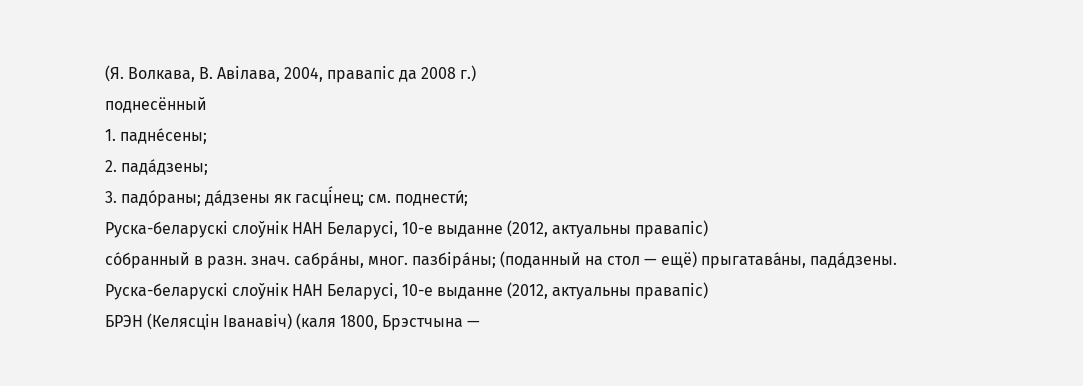(Я. Волкава, В. Авілава, 2004, правапіс да 2008 г.)
поднесённый
1. падне́сены;
2. пада́дзены;
3. падо́раны; да́дзены як гасці́нец; см. поднести́;
Руска-беларускі слоўнік НАН Беларусі, 10-е выданне (2012, актуальны правапіс)
со́бранный в разн. знач. сабра́ны, мног. пазбіра́ны; (поданный на стол — ещё) прыгатава́ны, пада́дзены.
Руска-беларускі слоўнік НАН Беларусі, 10-е выданне (2012, актуальны правапіс)
БРЭН (Келясцін Іванавіч) (каля 1800, Брэстчына —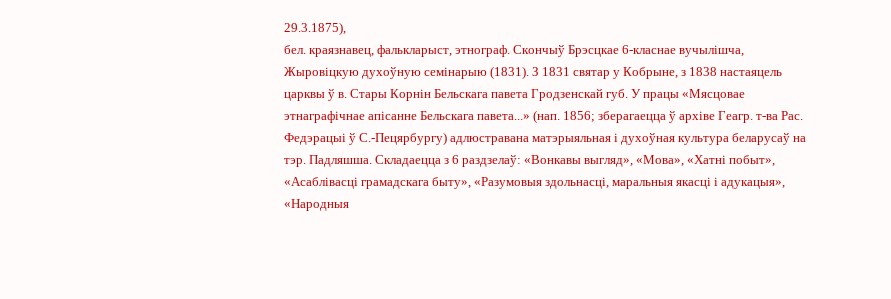29.3.1875),
бел. краязнавец, фалькларыст, этнограф. Скончыў Брэсцкае 6-класнае вучылішча, Жыровіцкую духоўную семінарыю (1831). З 1831 святар у Кобрыне, з 1838 настаяцель царквы ў в. Стары Корнін Бельскага павета Гродзенскай губ. У працы «Мясцовае этнаграфічнае апісанне Бельскага павета...» (нап. 1856; зберагаецца ў архіве Геагр. т-ва Рас. Федэрацыі ў С.-Пецярбургу) адлюстравана матэрыяльная і духоўная культура беларусаў на тэр. Падляшша. Складаецца з 6 раздзелаў: «Вонкавы выгляд», «Мова», «Хатні побыт», «Асаблівасці грамадскага быту», «Разумовыя здольнасці, маральныя якасці і адукацыя», «Народныя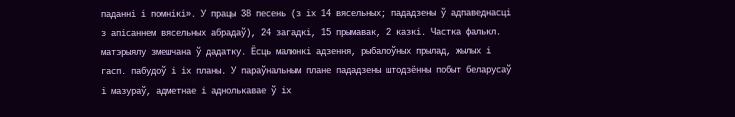паданні і помнікі». У працы 38 песень (з іх 14 вясельных; пададзены ў адпаведнасці з апісаннем вясельных абрадаў), 24 загадкі, 15 прымавак, 2 казкі. Частка фалькл. матэрыялу змешчана ў дадатку. Ёсць малюнкі адзення, рыбалоўных прылад, жылых і гасп. пабудоў і іх планы. У параўнальным плане пададзены штодзённы побыт беларусаў і мазураў, адметнае і аднолькавае ў іх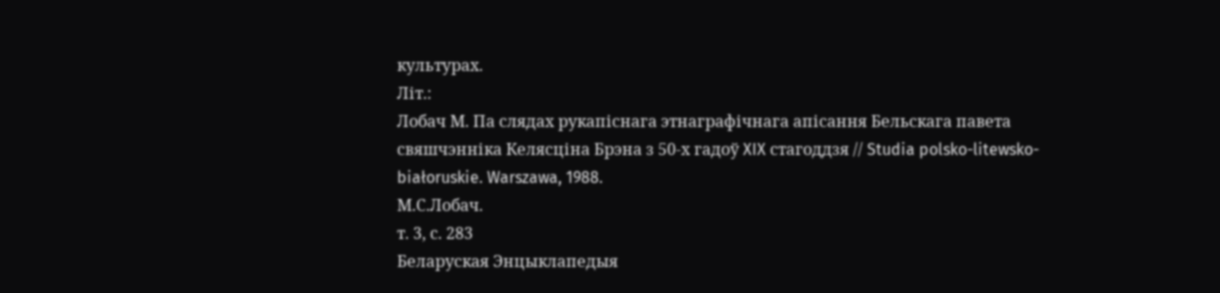культурах.
Літ.:
Лобач М. Па слядах рукапіснага этнаграфічнага апісання Бельскага павета свяшчэнніка Келясціна Брэна з 50-х гадоў XIX стагоддзя // Studia polsko-litewsko-białoruskie. Warszawa, 1988.
М.С.Лобач.
т. 3, с. 283
Беларуская Энцыклапедыя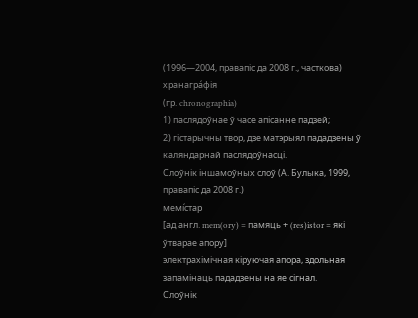(1996—2004, правапіс да 2008 г., часткова)
хранагра́фія
(гр. chronographia)
1) паслядоўнае ў часе апісанне падзей;
2) гістарычны твор, дзе матэрыял пададзены ў каляндарнай паслядоўнасці.
Слоўнік іншамоўных слоў (А. Булыка, 1999, правапіс да 2008 г.)
мемі́стар
[ад англ. mem(ory) = памяць + (res)istor = які ўтварае апору]
электрахімічная кіруючая апора, здольная запамінаць пададзены на яе сігнал.
Слоўнік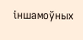іншамоўных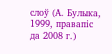слоў (А. Булыка, 1999, правапіс да 2008 г.)